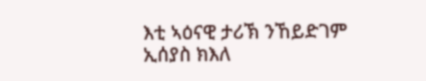እቲ ኣዕናዊ ታሪኽ ንኸይድገም ኢሰያስ ክእለ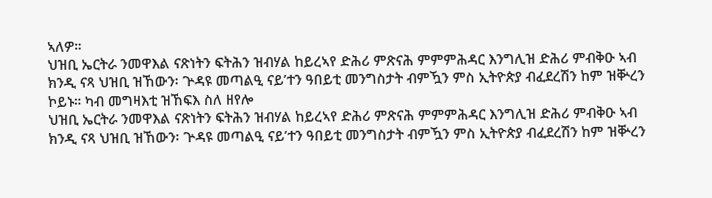ኣለዎ።
ህዝቢ ኤርትራ ንመዋእል ናጽነትን ፍትሕን ዝብሃል ከይረኣየ ድሕሪ ምጽናሕ ምምምሕዳር እንግሊዝ ድሕሪ ምብቅዑ ኣብ ክንዲ ናጻ ህዝቢ ዝኸውን፡ ጕዳዩ መጣልዒ ናይ’ተን ዓበይቲ መንግስታት ብምዃን ምስ ኢትዮጵያ ብፈደረሽን ከም ዝቝረን ኮይኑ። ካብ መግዛእቲ ዝኸፍእ ስለ ዘየሎ
ህዝቢ ኤርትራ ንመዋእል ናጽነትን ፍትሕን ዝብሃል ከይረኣየ ድሕሪ ምጽናሕ ምምምሕዳር እንግሊዝ ድሕሪ ምብቅዑ ኣብ ክንዲ ናጻ ህዝቢ ዝኸውን፡ ጕዳዩ መጣልዒ ናይ’ተን ዓበይቲ መንግስታት ብምዃን ምስ ኢትዮጵያ ብፈደረሽን ከም ዝቝረን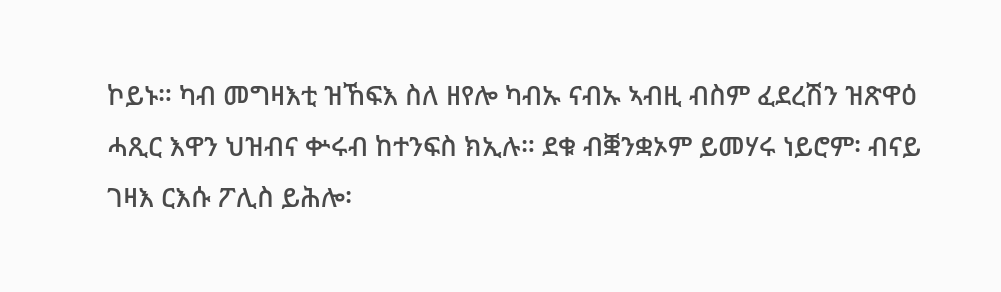ኮይኑ። ካብ መግዛእቲ ዝኸፍእ ስለ ዘየሎ ካብኡ ናብኡ ኣብዚ ብስም ፈደረሽን ዝጽዋዕ ሓጺር እዋን ህዝብና ቍሩብ ከተንፍስ ክኢሉ። ደቁ ብቛንቋኦም ይመሃሩ ነይሮም፡ ብናይ ገዛእ ርእሱ ፖሊስ ይሕሎ፡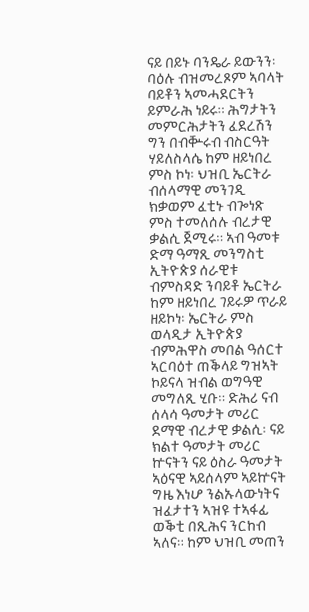ናይ በይኑ ባንዴራ ይውንን፡ ባዕሉ ብዝመረጾም ኣባላት ባይቶን ኣመሓደርትን ይምራሕ ነይሩ። ሕግታትን መምርሕታትን ፈደረሽን ግን በብቝሩብ ብስርዓት ሃይለስላሴ ከም ዘይነበረ ምስ ኮነ፡ ህዝቢ ኤርትራ ብሰላማዊ መንገዲ ክቃወም ፈቲኑ ብጐነጽ ምስ ተመለሰሉ ብረታዊ ቃልሲ ጀሚሩ። ኣብ ዓመቱ ድማ ዓማጺ መንግስቲ ኢትዮጵያ ሰራዊቱ ብምስዳድ ንባይቶ ኤርትራ ከም ዘይነበረ ገይሩዎ ጥራይ ዘይኮነ፡ ኤርትራ ምስ ወላዲታ ኢትዮጵያ ብምሕዋስ መበል ዓሰርተ ኣርባዕተ ጠቕላይ ግዝኣት ኮይናላ ዝብል ወግዓዊ መግለጺ ሂቡ። ድሕሪ ናብ ሰላሳ ዓመታት መሪር ደማዊ ብረታዊ ቃልሲ፡ ናይ ክልተ ዓመታት መሪር ኵናትን ናይ ዕስራ ዓመታት ኣዕናዊ ኣይሰላም ኣይኵናት ግዜ እነሆ ንልኡላውነትና ዝፈታተን ኣዝዩ ተኣፋፊ ወቕቲ በጺሕና ንርከብ ኣለና። ከም ህዝቢ መጠን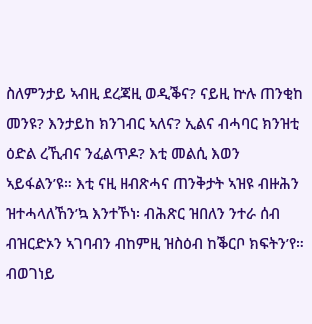ስለምንታይ ኣብዚ ደረጃዚ ወዲቕና? ናይዚ ኵሉ ጠንቂከ መንዩ? እንታይከ ክንገብር ኣለና? ኢልና ብሓባር ክንዝቲ ዕድል ረኺብና ንፈልጥዶ? እቲ መልሲ እወን ኣይፋልን’ዩ። እቲ ናዚ ዘብጽሓና ጠንቅታት ኣዝዩ ብዙሕን ዝተሓላለኸን’ኳ እንተኾነ፡ ብሕጽር ዝበለን ንተራ ሰብ ብዝርድኦን ኣገባብን ብከምዚ ዝስዕብ ከቕርቦ ክፍትን’የ። ብወገነይ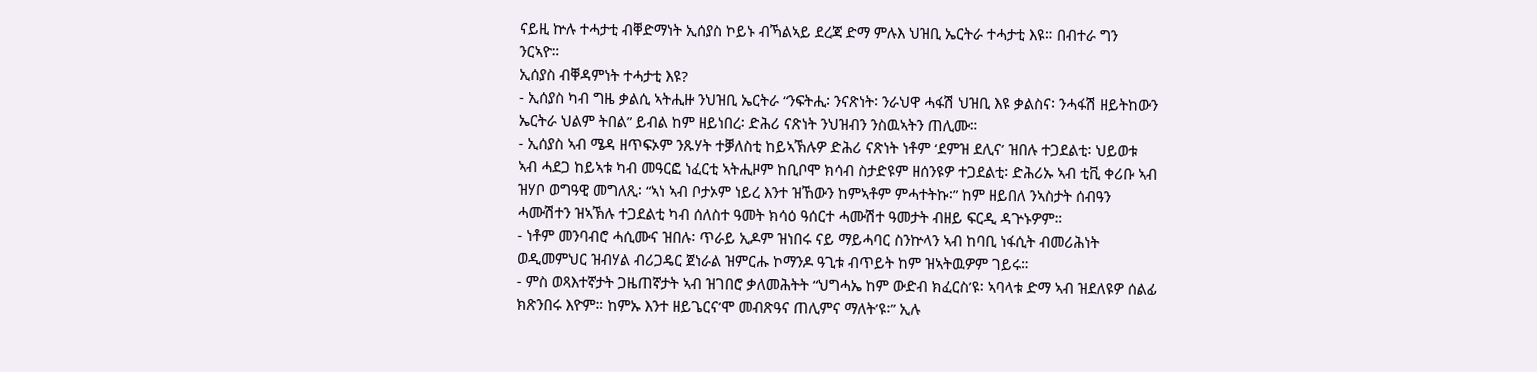ናይዚ ኵሉ ተሓታቲ ብቐድማነት ኢሰያስ ኮይኑ ብኻልኣይ ደረጃ ድማ ምሉእ ህዝቢ ኤርትራ ተሓታቲ እዩ። በብተራ ግን ንርኣዮ።
ኢሰያስ ብቐዳምነት ተሓታቲ እዩ?
- ኢሰያስ ካብ ግዜ ቃልሲ ኣትሒዙ ንህዝቢ ኤርትራ “ንፍትሒ፡ ንናጽነት፡ ንራህዋ ሓፋሽ ህዝቢ እዩ ቃልስና፡ ንሓፋሽ ዘይትከውን ኤርትራ ህልም ትበል” ይብል ከም ዘይነበረ፡ ድሕሪ ናጽነት ንህዝብን ንስዉኣትን ጠሊሙ።
- ኢሰያስ ኣብ ሜዳ ዘጥፍኦም ንጹሃት ተቓለስቲ ከይኣኽሉዎ ድሕሪ ናጽነት ነቶም ‘ደምዝ ደሊና’ ዝበሉ ተጋደልቲ፡ ህይወቱ ኣብ ሓደጋ ከይኣቱ ካብ መዓርፎ ነፈርቲ ኣትሒዞም ከቢቦሞ ክሳብ ስታድዩም ዘሰንዩዎ ተጋደልቲ፡ ድሕሪኡ ኣብ ቲቪ ቀሪቡ ኣብ ዝሃቦ ወግዓዊ መግለጺ፡ “ኣነ ኣብ ቦታኦም ነይረ እንተ ዝኸውን ከምኣቶም ምሓተትኩ፡” ከም ዘይበለ ንኣስታት ሰብዓን ሓሙሽተን ዝኣኽሉ ተጋደልቲ ካብ ሰለስተ ዓመት ክሳዕ ዓሰርተ ሓሙሽተ ዓመታት ብዘይ ፍርዲ ዳጕኑዎም።
- ነቶም መንባብሮ ሓሲሙና ዝበሉ፡ ጥራይ ኢዶም ዝነበሩ ናይ ማይሓባር ስንኵላን ኣብ ከባቢ ነፋሲት ብመሪሕነት ወዲመምህር ዝብሃል ብሪጋዴር ጀነራል ዝምርሑ ኮማንዶ ዓጊቱ ብጥይት ከም ዝኣትዉዎም ገይሩ።
- ምስ ወጻእተኛታት ጋዜጠኛታት ኣብ ዝገበሮ ቃለመሕትት “ህግሓኤ ከም ውድብ ክፈርስ’ዩ፡ ኣባላቱ ድማ ኣብ ዝደለዩዎ ሰልፊ ክጽንበሩ እዮም። ከምኡ እንተ ዘይጌርና’ሞ መብጽዓና ጠሊምና ማለት’ዩ፡” ኢሉ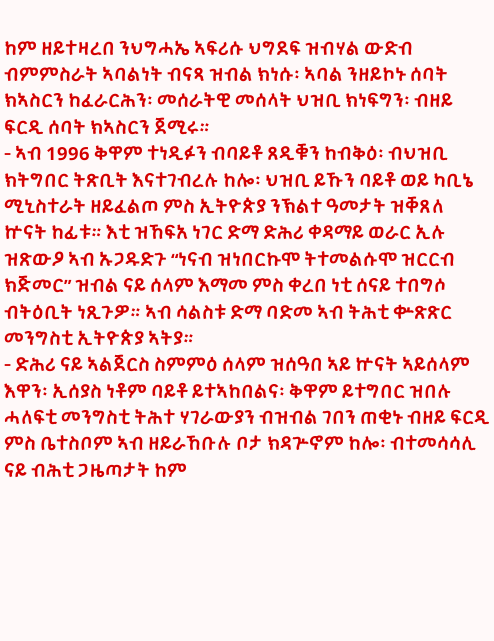ከም ዘይተዛረበ ንህግሓኤ ኣፍሪሱ ህግደፍ ዝብሃል ውድብ ብምምስራት ኣባልነት ብናጻ ዝብል ክነሱ፡ ኣባል ንዘይኮኑ ሰባት ክኣስርን ከፈራርሕን፡ መሰራትዊ መሰላት ህዝቢ ክነፍግን፡ ብዘይ ፍርዲ ሰባት ክኣስርን ጀሚሩ።
- ኣብ 1996 ቅዋም ተነዲፉን ብባይቶ ጸዲቑን ከብቅዕ፡ ብህዝቢ ክትግበር ትጽቢት እናተገብረሉ ከሎ፡ ህዝቢ ይኹን ባይቶ ወይ ካቢኔ ሚኒስተራት ዘይፈልጦ ምስ ኢትዮጵያ ንኽልተ ዓመታት ዝቐጸለ ኵናት ከፊቱ። እቲ ዝኸፍአ ነገር ድማ ድሕሪ ቀዳማይ ወራር ኢሉ ዝጽውዖ ኣብ ኡጋዱድጉ “ነናብ ዝነበርኩሞ ትተመልሱሞ ዝርርብ ክጅመር” ዝብል ናይ ሰላም እማመ ምስ ቀረበ ነቲ ሰናይ ተበግሶ ብትዕቢት ነጺጉዎ። ኣብ ሳልስቱ ድማ ባድመ ኣብ ትሕቲ ቍጽጽር መንግስቲ ኢትዮጵያ ኣትያ።
- ድሕሪ ናይ ኣልጀርስ ስምምዕ ሰላም ዝሰዓበ ኣይ ኵናት ኣይሰላም እዋን፡ ኢሰያስ ነቶም ባይቶ ይተኣከበልና፡ ቅዋም ይተግበር ዝበሉ ሓለፍቲ መንግስቲ ትሕተ ሃገራውያን ብዝብል ገበን ጠቂኑ ብዘይ ፍርዲ ምስ ቤተስቦም ኣብ ዘይራኸቡሉ ቦታ ክዳጕኖም ከሎ፡ ብተመሳሳሊ ናይ ብሕቲ ጋዜጣታት ከም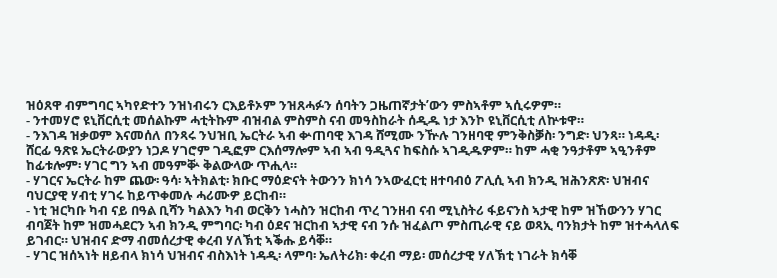ዝዕጸዋ ብምግባር ኣካየድተን ንዝነብሩን ርእይቶኦም ንዝጸሓፉን ሰባትን ጋዜጠኛታት’ውን ምስኣቶም ኣሲሩዎም።
- ንተመሃሮ ዩኒቨርሲቲ መሰልኩም ሓቲትኩም ብዝብል ምስምስ ናብ መዓስከራት ሰዲዱ ነታ እንኮ ዩኒቨርሲቲ ለኵቱዋ።
- ንእገዳ ዝቃወም እናመሰለ በንጻሩ ንህዝቢ ኤርትራ ኣብ ቍጠባዊ እገዳ ሸሚሙ ንዅሉ ገንዘባዊ ምንቅስቓስ፡ ንግድ፡ ህንጻ። ነዳዲ፡ ሸርፊ ዓጽዩ ኤርትራውያን ነጋዶ ሃገሮም ገዲፎም ርእሰማሎም ኣብ ኣብ ዓዲጓና ከፍስሱ ኣገዲዱዎም። ከም ሓቂ ንዓታቶም ኣዒንቶም ከፊቱሎም፡ ሃገር ግን ኣብ መዓምቝ ቅልውላው ጥሒላ።
- ሃገርና ኤርትራ ከም ጨው፡ ዓሳ፡ ኣትክልቲ፡ ክቡር ማዕድናት ትውንን ክነሳ ንኣውፈርቲ ዘተባብዕ ፖሊሲ ኣብ ክንዲ ዝሕንጽጽ፡ ህዝብና ባህርያዊ ሃብቲ ሃገሩ ከይጥቀመሉ ሓሪሙዎ ይርከብ።
- ነቲ ዝርካቡ ካብ ናይ በዓል ቢሻን ካልእን ካብ ወርቅን ነሓስን ዝርከብ ጥረ ገንዘብ ናብ ሚኒስትሪ ፋይናንስ ኣታዊ ከም ዝኸውንን ሃገር ብባጀት ከም ዝመሓደርን ኣብ ክንዲ ምግባር፡ ካብ ዕደና ዝርከብ ኣታዊ ናብ ንሱ ዝፈልጦ ምስጢራዊ ናይ ወጻኢ ባንክታት ከም ዝተሓላለፍ ይገብር። ህዝብና ድማ ብመሰረታዊ ቀረብ ሃለኽቲ ኣቕሑ ይሳቐ።
- ሃገር ዝሰኣነት ዘይብላ ክነሳ ህዝብና ብስእነት ነዳዲ፡ ላምባ፡ ኤለትሪክ፡ ቀረብ ማይ፡ መሰረታዊ ሃለኽቲ ነገራት ክሳቐ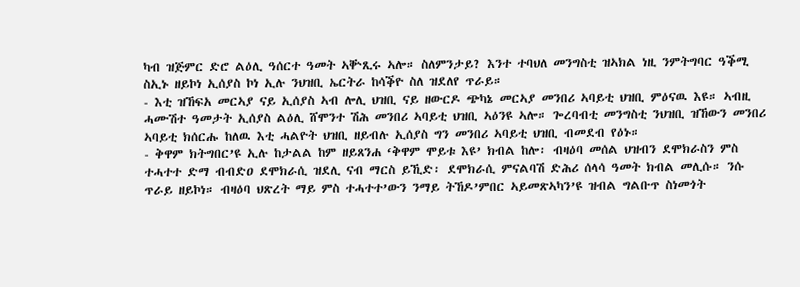ካብ ዝጅምር ድሮ ልዕሊ ዓሰርተ ዓመት ኣቝጺሩ ኣሎ። ስለምንታይ? እንተ ተባህለ መንግስቲ ዝኣክል ነዚ ንምትግባር ዓቕሚ ስኢኑ ዘይኮነ ኢሰያስ ኮነ ኢሉ ንህዝቢ ኤርትራ ከሳቕዮ ስለ ዝደለየ ጥራይ።
- እቲ ዝኸፍአ መርኣያ ናይ ኢሰያስ ኣብ ሎሊ ህዝቢ ናይ ዘውርዶ ጭካኔ መርኣያ መንበሪ ኣባይቲ ህዝቢ ምዕናዉ እዩ። ኣብዚ ሓሙሽተ ዓመታት ኢሰያስ ልዕሊ ሸሞንተ ሽሕ መንበሪ ኣባይቲ ህዝቢ ኣዕንዩ ኣሎ። ጐረባብቲ መንግስቲ ንህዝቢ ዝኸውን መንበሪ ኣባይቲ ክሰርሑ ከለዉ እቲ ሓልዮት ህዝቢ ዘይብሉ ኢሰያስ ግን መንበሪ ኣባይቲ ህዝቢ ብመደብ የዕኑ።
- ቅዋም ክትግበር’ዩ ኢሉ ከታልል ከም ዘይጸንሐ ‘ቅዋም ሞይቱ እዩ’ ክብል ከሎ፡ ብዛዕባ መሰል ህዝብን ደሞክራስን ምስ ተሓተተ ድማ ብብድዐ ደሞክራሲ ዝደሊ ናብ ማርስ ይኺድ፡ ደሞክራሲ ምናልባሽ ድሕሪ ሰላሳ ዓመት ክብል መሊሱ። ንሱ ጥራይ ዘይኮነ። ብዛዕባ ህጽረት ማይ ምስ ተሓተተ’ውን ንማይ ትኸዶ’ምበር ኣይመጽኣካን’ዩ ዝብል ግልቡጥ ስነመጎት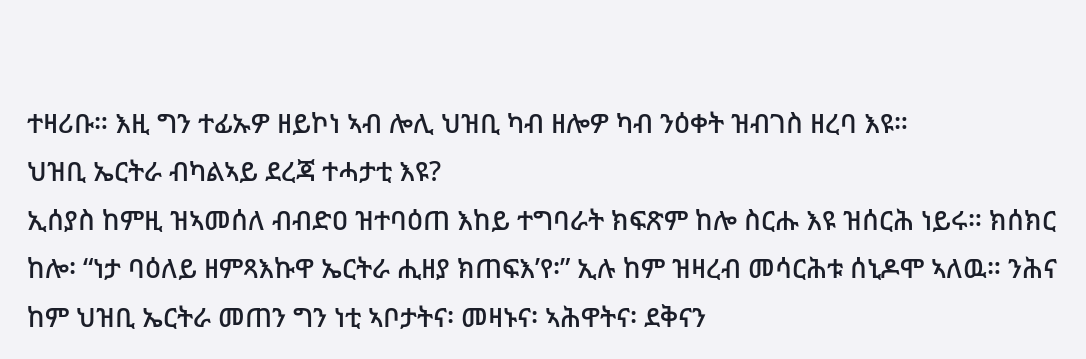ተዛሪቡ። እዚ ግን ተፊኡዎ ዘይኮነ ኣብ ሎሊ ህዝቢ ካብ ዘሎዎ ካብ ንዕቀት ዝብገስ ዘረባ እዩ።
ህዝቢ ኤርትራ ብካልኣይ ደረጃ ተሓታቲ እዩ?
ኢሰያስ ከምዚ ዝኣመሰለ ብብድዐ ዝተባዕጠ እከይ ተግባራት ክፍጽም ከሎ ስርሑ እዩ ዝሰርሕ ነይሩ። ክሰክር ከሎ፡ “ነታ ባዕለይ ዘምጻእኩዋ ኤርትራ ሒዘያ ክጠፍእ’የ፡” ኢሉ ከም ዝዛረብ መሳርሕቱ ሰኒዶሞ ኣለዉ። ንሕና ከም ህዝቢ ኤርትራ መጠን ግን ነቲ ኣቦታትና፡ መዛኑና፡ ኣሕዋትና፡ ደቅናን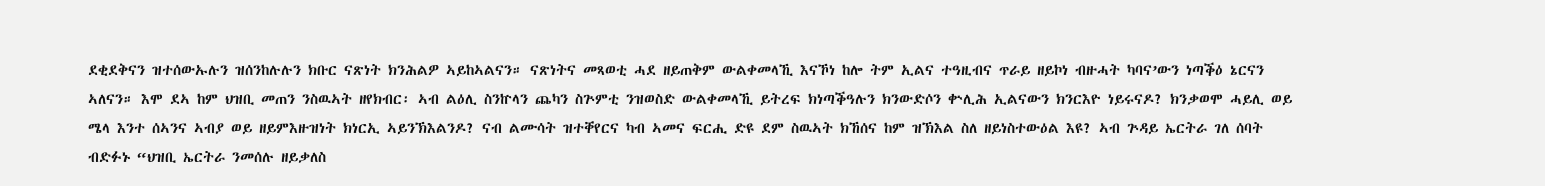ደቂደቅናን ዝተሰውኡሉን ዝሰንከሉሉን ክቡር ናጽነት ክንሕልዎ ኣይከኣልናን። ናጽነትና መጻወቲ ሓደ ዘይጠቅም ውልቀመላኺ እናኾነ ከሎ ትም ኢልና ተዓዚብና ጥራይ ዘይኮነ ብዙሓት ካባና’ውን ነጣቕዕ ኔርናን ኣለናን። እሞ ደኣ ከም ህዝቢ መጠን ንስዉኣት ዘየክብር፡ ኣብ ልዕሊ ስንኵላን ጨካን ስጕምቲ ንዝወስድ ውልቀመላኺ ይትረፍ ክነጣቕዓሉን ክንውድሶን ቍሊሕ ኢልናውን ክንርእዮ ነይሩናዶ? ክንቃወሞ ሓይሊ ወይ ሜላ እንተ ሰኣንና ኣብያ ወይ ዘይምእዙዝነት ክነርኢ ኣይንኽእልንዶ? ናብ ልሙሳት ዝተቐየርና ካብ ኣመና ፍርሒ ድዩ ደም ስዉኣት ክኸሰና ከም ዝኽእል ስለ ዘይነስተውዕል እዩ? ኣብ ጕዳይ ኤርትራ ገለ ሰባት ብድፉኑ “ህዝቢ ኤርትራ ንመሰሉ ዘይቃለስ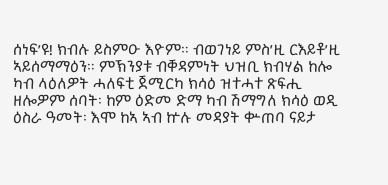ሰነፍ’ዩ! ክብሉ ይስምዑ እዮም። ብወገነይ ምስ’ዚ ርእይቶ’ዚ ኣይሰማማዕን። ምኽንያቱ ብቐዳምነት ህዝቢ ክብሃል ከሎ ካብ ላዕለዎት ሓለፍቲ ጀሚርካ ክሳዕ ዝተሓተ ጽፍሒ ዘሎዎም ሰባት፡ ከም ዕድመ ድማ ካብ ሽማግለ ክሳዕ ወዲ ዕስራ ዓመት፡ እሞ ከኣ ኣብ ኵሉ መዳያት ቍጠባ ናይታ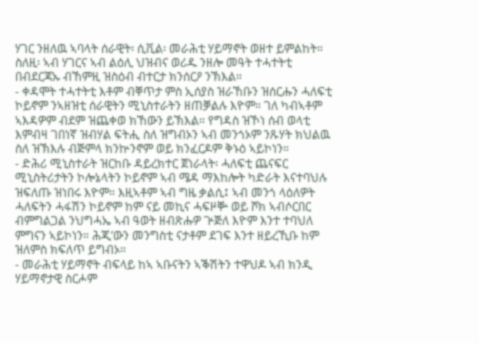ሃገር ንዘለዉ ኣባላት ሰራዊት፡ ሲቪል፡ መራሕቲ ሃይማኖት ወዘተ ይምልከት። ስለዚ፡ ኣብ ሃገርና ኣብ ልዕሊ ህዝብና ወሪዱ ንዘሎ መዓት ተሓተትቲ በብደርጃኡ ብኸምዚ ዝስዕብ ብተርታ ክንሰርዖ ንኽእል።
- ቀዳሞት ተሓተትቲ እቶም ብቐጥታ ምስ ኢሰያስ ዝራኸቡን ዝሰርሑን ሓለፍቲ ኮይኖም ንኣዘዝቲ ሰራዊትን ሚኒስተራትን ዘጠቓልሉ እዮም። ገለ ካብኣቶም ኣእዳዎም ብደም ዝጨቀወ ክኸውን ይኽእል። የግዳስ ዝኾነ ሰብ ወላቲ እምብዛ ገበነኛ ዝብሃል ፍትሒ ስለ ዝግብኦን ኣብ መንጎኦም ንጹሃት ክህልዉ ስለ ዝኽእሉ ብጅምላ ክንኵንኖም ወይ ክንፈርዶም ቅኑዕ ኣይኮነን።
- ድሕሪ ሚኒስተራት ዝርከቡ ዳይረክተር ጀነራላት፡ ሓለፍቲ ጨናፍር ሚኒስትሪታትን ኮሎኔላትን ኮይኖም ኣብ ሜዳ ማእከሎት ካድራት እናተባህሉ ዝፍለጡ ዝነበሩ እዮም። እዚኣቶም ኣብ ግዜ ቃልሲ፤ ኣብ መንጎ ላዕለዎት ሓለፍትን ሓፋሽን ኮይኖም ከም ናይ መኪና ሓፍዞቝ ወይ ሾክ ኣብሶርበር ብምግልጋል ንህግሓኤ ኣብ ዓወት ዘብጽሑዎ ጕጅለ እዮም እንተ ተባህለ ምግናን ኣይኮነን። ሕጂ’ውን መንግስቲ ናታቶም ደገፍ እንተ ዘይረኺቡ ከም ዝለምስ ክፍለጥ ይግብኦ።
- መራሕቲ ሃይማኖት ብፍላይ ከኣ ኣቡናትን ኣቕሽትን ተዋህዶ ኣብ ክንዲ ሃይማኖታዊ ስርሖም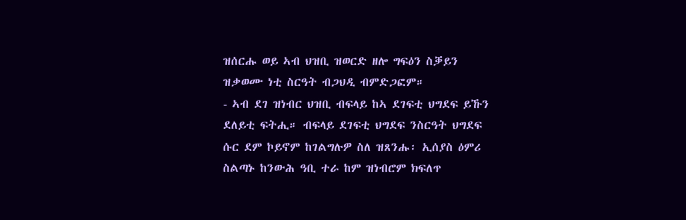ዝሰርሑ ወይ ኣብ ህዝቢ ዝወርድ ዘሎ ግፍዕን ስቓይን ዝቃወሙ ነቲ ስርዓት ብጋህዲ ብምድጋፎም።
- ኣብ ደገ ዝነብር ህዝቢ ብፍላይ ከኣ ደገፍቲ ህግደፍ ይኹን ደለይቲ ፍትሒ። ብፍላይ ደገፍቲ ህግደፍ ንስርዓት ህግደፍ ሱር ደም ኮይኖም ከገልግሉዎ ስለ ዝጸንሑ፡ ኢሰያስ ዕምሪ ስልጣኑ ከንውሕ ዓቢ ተራ ከም ዝነብሮም ክፍለጥ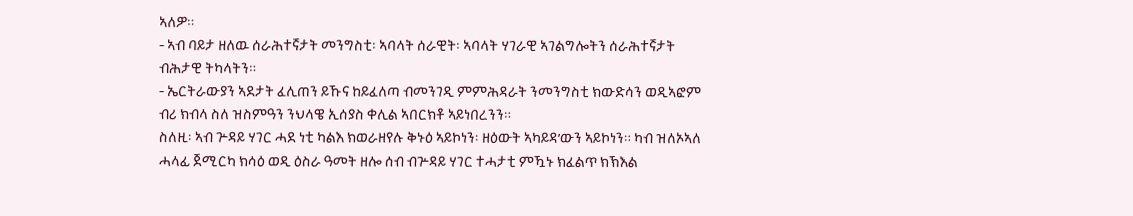ኣለዎ።
- ኣብ ባይታ ዘለዉ ሰራሕተኛታት መንግስቲ፡ ኣባላት ሰራዊት፡ ኣባላት ሃገራዊ ኣገልግሎትን ሰራሕተኛታት ብሕታዊ ትካላትን።
- ኤርትራውያን ኣደታት ፈሊጠን ይኹና ከይፈለጣ ብመንገዲ ምምሕዳራት ንመንግስቲ ክውድሳን ወዲኣፎም ብሪ ክብላ ስለ ዝስምዓን ንህላዌ ኢሰያስ ቀሊል ኣበርክቶ ኣይነበረንን።
ስለዚ፡ ኣብ ጕዳይ ሃገር ሓደ ነቲ ካልእ ክወራዘየሉ ቅኑዕ ኣይኮነን፡ ዘዕውት ኣካይዳ’ውን ኣይኮነን። ካብ ዝለኦኣለ ሓላፊ ጀሚርካ ክሳዕ ወዲ ዕስራ ዓመት ዘሎ ሰብ ብጕዳይ ሃገር ተሓታቲ ምዃኑ ክፈልጥ ክኽእል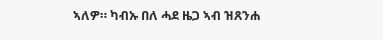ኣለዎ። ካብኡ በለ ሓደ ዜጋ ኣብ ዝጸንሐ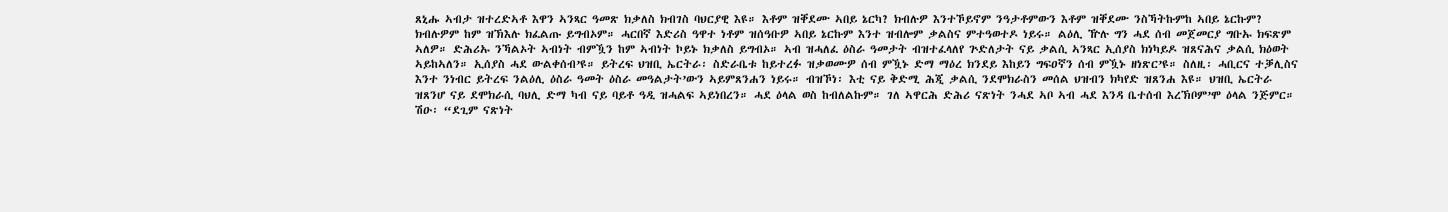ጸኒሑ ኣብታ ዝተረድኣቶ እዋን ኣንጻር ዓመጽ ክቃለስ ክብገስ ባህርያዊ እዩ። እቶም ዝቐደሙ ኣበይ ኔርካ? ክብሉዎ እንተኾይኖም ንዓታቶምውን እቶም ዝቐደሙ ንስኻትኩምከ ኣበይ ኔርኩም? ክብሉዎም ከም ዝኽእሉ ክፈልጡ ይግብኦም። ሓርበኛ እድሪስ ዓዋተ ነቶም ዝሰዓቡዎ ኣበይ ኔርኩም እንተ ዝብሎም ቃልስና ምተዓወተዶ ነይሩ። ልዕሊ ዅሉ ግን ሓደ ሰብ መጀመርያ ግቡኡ ክፍጽም ኣለዎ። ድሕሪኡ ንኻልኦት ኣብነት ብምዃን ከም ኣብነት ኮይኑ ክቃለስ ይግብኦ። ኣብ ዝሓለፈ ዕስራ ዓመታት ብዝተፈላለየ ጕድለታት ናይ ቃልሲ ኣንጻር ኢሰያስ ክነካይዶ ዝጸናሕና ቃልሲ ክዕወት ኣይከኣለን። ኢሰያስ ሓደ ውልቀሰብ’ዩ። ይትረፍ ህዝቢ ኤርትራ፡ ስድራቤቱ ከይተረፉ ዝቃወሙዎ ሰብ ምዃኑ ድማ ማዕረ ክንደይ እከይን ግፍዐኛን ሰብ ምዃኑ ዘነጽር’ዩ። ስለዚ፡ ሓቢርና ተቓሊስና እንተ ንነብር ይትረፍ ንልዕሊ ዕስራ ዓመት ዕስራ መዓልታት’ውን ኣይምጸንሐን ነይሩ። ብዝኾነ፡ እቲ ናይ ቅድሚ ሕጂ ቃልሲ ንደሞክራስን መሰል ህዝብን ክካየድ ዝጸንሐ እዩ። ህዝቢ ኤርትራ ዝጸንሆ ናይ ደሞክራሲ ባህሊ ድማ ካብ ናይ ባይቶ ዓዲ ዝሓልፍ ኣይነበረን። ሓደ ዕላል ወስ ከብለልኩም። ገለ ኣዋርሕ ድሕሪ ናጽነት ንሓደ ኣቦ ኣብ ሓደ እንዳ ቤተሰብ እረኽቦም’ሞ ዕላል ንጅምር። ሽዑ፡ “ደጊም ናጽነት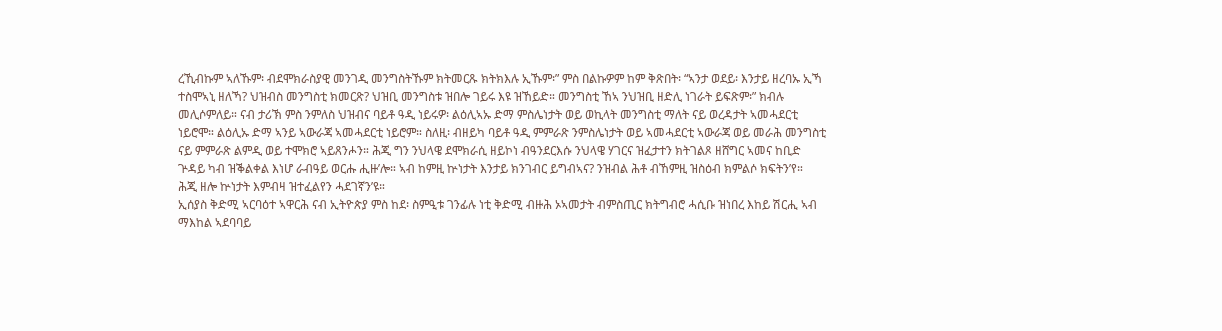ረኺብኩም ኣለኹም፡ ብደሞክራስያዊ መንገዲ መንግስትኹም ክትመርጹ ክትክእሉ ኢኹም፡” ምስ በልኩዎም ከም ቅጽበት፡ “ኣንታ ወደይ፡ እንታይ ዘረባኡ ኢኻ ተስሞኣኒ ዘለኻ? ህዝብስ መንግስቲ ክመርጽ? ህዝቢ መንግስቱ ዝበሎ ገይሩ እዩ ዝኸይድ። መንግስቲ ኸኣ ንህዝቢ ዘድሊ ነገራት ይፍጽም፡” ክብሉ መሊሶምለይ። ናብ ታሪኽ ምስ ንምለስ ህዝብና ባይቶ ዓዲ ነይሩዎ፡ ልዕሊኣኡ ድማ ምስሌነታት ወይ ወኪላት መንግስቲ ማለት ናይ ወረዳታት ኣመሓደርቲ ነይሮሞ። ልዕሊኡ ድማ ኣንይ ኣውራጃ ኣመሓደርቲ ነይሮም። ስለዚ፡ ብዘይካ ባይቶ ዓዲ ምምራጽ ንምስሌነታት ወይ ኣመሓደርቲ ኣውራጃ ወይ መራሕ መንግስቲ ናይ ምምራጽ ልምዲ ወይ ተሞክሮ ኣይጸንሖን። ሕጂ ግን ንህላዌ ደሞክራሲ ዘይኮነ ብዓንደርእሱ ንህላዌ ሃገርና ዝፈታተን ክትገልጾ ዘሸግር ኣመና ከቢድ ጕዳይ ካብ ዝቕልቀል እነሆ ራብዓይ ወርሑ ሒዙ’ሎ። ኣብ ከምዚ ኵነታት እንታይ ክንገብር ይግብኣና? ንዝብል ሕቶ ብኸምዚ ዝስዕብ ክምልሶ ክፍትን’የ።
ሕጂ ዘሎ ኵነታት እምብዛ ዝተፈልየን ሓደገኛን’ዩ።
ኢሰያስ ቅድሚ ኣርባዕተ ኣዋርሕ ናብ ኢትዮጵያ ምስ ከደ፡ ስምዒቱ ገንፊሉ ነቲ ቅድሚ ብዙሕ ኦኣመታት ብምስጢር ክትግብሮ ሓሲቡ ዝነበረ እከይ ሽርሒ ኣብ ማእከል ኣደባባይ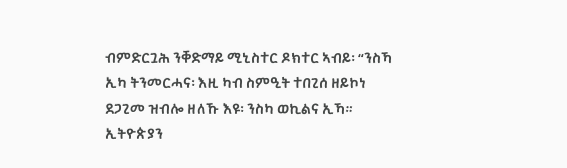ብምድርጓሕ ንቐድማይ ሚኒስተር ዶክተር ኣብይ፡ “ንስኻ ኢካ ትንመርሓና፡ እዚ ካብ ስምዒት ተበጊሰ ዘይኮነ ደጋጊመ ዝብሎ ዘለኹ እዩ፡ ንስካ ወኪልና ኢኻ። ኢትዮጵያን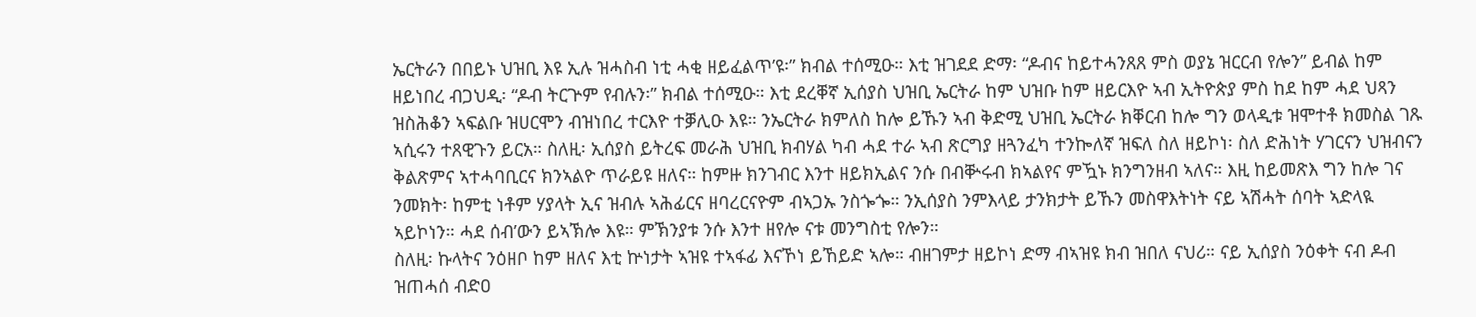ኤርትራን በበይኑ ህዝቢ እዩ ኢሉ ዝሓስብ ነቲ ሓቂ ዘይፈልጥ’ዩ፡” ክብል ተሰሚዑ። እቲ ዝገደደ ድማ፡ “ዶብና ከይተሓንጸጸ ምስ ወያኔ ዝርርብ የሎን” ይብል ከም ዘይነበረ ብጋህዲ፡ “ዶብ ትርጕም የብሉን፡” ክብል ተሰሚዑ። እቲ ደረቐኛ ኢሰያስ ህዝቢ ኤርትራ ከም ህዝቡ ከም ዘይርእዮ ኣብ ኢትዮጵያ ምስ ከደ ከም ሓደ ህጻን ዝስሕቆን ኣፍልቡ ዝሀርሞን ብዝነበረ ተርእዮ ተቓሊዑ እዩ። ንኤርትራ ክምለስ ከሎ ይኹን ኣብ ቅድሚ ህዝቢ ኤርትራ ክቐርብ ከሎ ግን ወላዲቱ ዝሞተቶ ክመስል ገጹ ኣሲሩን ተጸዊጉን ይርአ። ስለዚ፡ ኢሰያስ ይትረፍ መራሕ ህዝቢ ክብሃል ካብ ሓደ ተራ ኣብ ጽርግያ ዘጓንፈካ ተንኰለኛ ዝፍለ ስለ ዘይኮነ፡ ስለ ድሕነት ሃገርናን ህዝብናን ቅልጽምና ኣተሓባቢርና ክንኣልዮ ጥራይዩ ዘለና። ከምዙ ክንገብር እንተ ዘይክኢልና ንሱ በብቝሩብ ክኣልየና ምዃኑ ክንግንዘብ ኣለና። እዚ ከይመጽእ ግን ከሎ ገና ንመክት፡ ከምቲ ነቶም ሃያላት ኢና ዝብሉ ኣሕፊርና ዘባረርናዮም ብኣጋኡ ንስጐጐ። ንኢሰያስ ንምእላይ ታንክታት ይኹን መስዋእትነት ናይ ኣሽሓት ሰባት ኣድላዪ ኣይኮነን። ሓደ ሰብ’ውን ይኣኽሎ እዩ። ምኽንያቱ ንሱ እንተ ዘየሎ ናቱ መንግስቲ የሎን።
ስለዚ፡ ኩላትና ንዕዘቦ ከም ዘለና እቲ ኵነታት ኣዝዩ ተኣፋፊ እናኾነ ይኸይድ ኣሎ። ብዘገምታ ዘይኮነ ድማ ብኣዝዩ ክብ ዝበለ ናህሪ። ናይ ኢሰያስ ንዕቀት ናብ ዶብ ዝጠሓሰ ብድዐ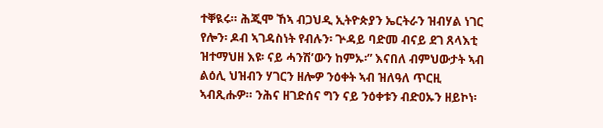ተቐዪሩ። ሕጂሞ ኸኣ ብጋህዲ ኢትዮጵያን ኤርትራን ዝብሃል ነገር የሎን፡ ዶብ ኣገዳስነት የብሉን፡ ጕዳይ ባድመ ብናይ ደገ ጸላእቲ ዝተማህዘ እዩ፡ ናይ ሓንሽ’ውን ከምኡ፡” እናበለ ብምህውታት ኣብ ልዕሊ ህዝብን ሃገርን ዘሎዎ ንዕቀት ኣብ ዝለዓለ ጥርዚ ኣብጺሑዎ። ንሕና ዘገድሰና ግን ናይ ንዕቀቱን ብድዐኡን ዘይኮነ፡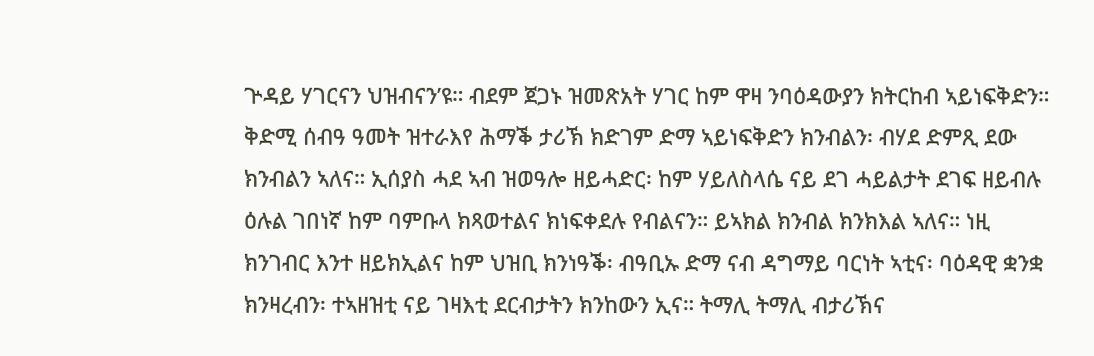ጕዳይ ሃገርናን ህዝብናን’ዩ። ብደም ጀጋኑ ዝመጽአት ሃገር ከም ዋዛ ንባዕዳውያን ክትርከብ ኣይነፍቅድን። ቅድሚ ሰብዓ ዓመት ዝተራእየ ሕማቕ ታሪኽ ክድገም ድማ ኣይነፍቅድን ክንብልን፡ ብሃደ ድምጺ ደው ክንብልን ኣለና። ኢሰያስ ሓደ ኣብ ዝወዓሎ ዘይሓድር፡ ከም ሃይለስላሴ ናይ ደገ ሓይልታት ደገፍ ዘይብሉ ዕሉል ገበነኛ ከም ባምቡላ ክጻወተልና ክነፍቀደሉ የብልናን። ይኣክል ክንብል ክንክእል ኣለና። ነዚ ክንገብር እንተ ዘይክኢልና ከም ህዝቢ ክንነዓቕ፡ ብዓቢኡ ድማ ናብ ዳግማይ ባርነት ኣቲና፡ ባዕዳዊ ቋንቋ ክንዛረብን፡ ተኣዘዝቲ ናይ ገዛእቲ ደርብታትን ክንከውን ኢና። ትማሊ ትማሊ ብታሪኽና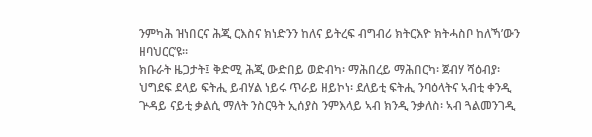ንምካሕ ዝነበርና ሕጂ ርእስና ክነድንን ከለና ይትረፍ ብግብሪ ክትርእዮ ክትሓስቦ ከለኻ’ውን ዘባህርር’ዩ።
ክቡራት ዜጋታት፤ ቅድሚ ሕጂ ውድበይ ወድብካ፡ ማሕበረይ ማሕበርካ፡ ጀብሃ ሻዕብያ፡ ህግደፍ ደላይ ፍትሒ ይብሃል ነይሩ ጥራይ ዘይኮነ፡ ደለይቲ ፍትሒ ንባዕላትና ኣብቲ ቀንዲ ጕዳይ ናይቲ ቃልሲ ማለት ንስርዓት ኢሰያስ ንምእላይ ኣብ ክንዲ ንቃለስ፡ ኣብ ጓልመንገዲ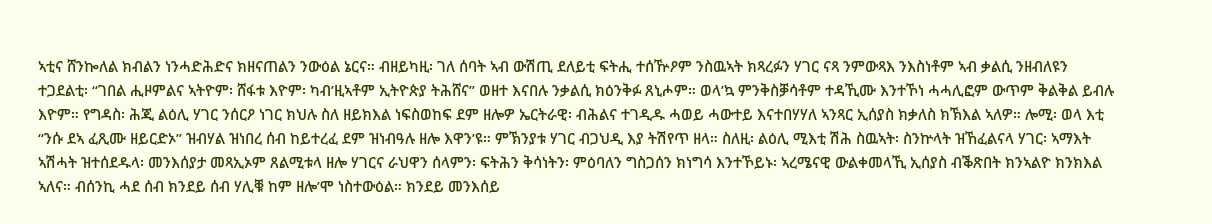ኣቲና ሸንኰለል ክብልን ነንሓድሕድና ክዘናጠልን ንውዕል ኔርና። ብዘይካዚ፡ ገለ ሰባት ኣብ ውሽጢ ደለይቲ ፍትሒ ተሰዅዖም ንስዉኣት ክጻረፉን ሃገር ናጻ ንምውጻእ ንእስነቶም ኣብ ቃልሲ ንዘብለዩን ተጋደልቲ፡ “ገበል ሒዞምልና ኣትዮም፡ ሸፋቱ እዮም፡ ካብ’ዚኣቶም ኢትዮጵያ ትሕሸና” ወዘተ እናበሉ ንቃልሲ ክዕንቅፉ ጸኒሖም። ወላ’ኳ ምንቅስቓሳቶም ተዳኺሙ እንተኾነ ሓሓሊፎም ውጥም ቅልቅል ይብሉ እዮም። የግዳስ፡ ሕጂ ልዕሊ ሃገር ንሰርዖ ነገር ክህሉ ስለ ዘይክእል ነፍስወከፍ ደም ዘሎዎ ኤርትራዊ፡ ብሕልና ተገዲዱ ሓወይ ሓውተይ እናተበሃሃለ ኣንጻር ኢሰያስ ክቃለስ ክኽእል ኣለዎ። ሎሚ፡ ወላ እቲ “ንሱ ደኣ ፈጺሙ ዘይርድኦ” ዝብሃል ዝነበረ ሰብ ከይተረፈ ደም ዝነብዓሉ ዘሎ እዋን’ዩ። ምኽንያቱ ሃገር ብጋህዲ እያ ትሽየጥ ዘላ። ስለዚ፡ ልዕሊ ሚእቲ ሽሕ ስዉኣት፡ ስንኵላት ዝኸፈልናላ ሃገር፡ ኣማእት ኣሽሓት ዝተሰደዱላ፡ መንእሰያታ መጻኢኦም ጸልሚቱላ ዘሎ ሃገርና ራህዋን ሰላምን፡ ፍትሕን ቅሳነትን፡ ምዕባለን ግስጋሰን ክነግሳ እንተኾይኑ፡ ኣረሜናዊ ውልቀመላኺ ኢሰያስ ብቕጽበት ክንኣልዮ ክንክእል ኣለና። ብሰንኪ ሓደ ሰብ ክንደይ ሰብ ሃሊቑ ከም ዘሎ’ሞ ነስተውዕል። ክንደይ መንእሰይ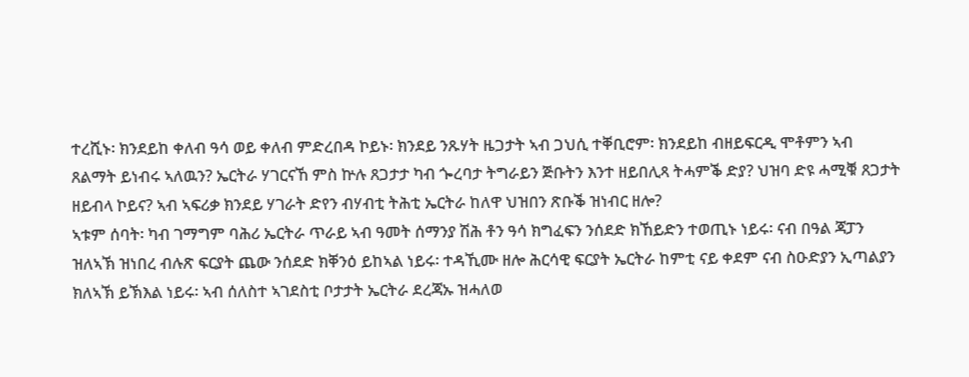ተረሺኑ፡ ክንደይከ ቀለብ ዓሳ ወይ ቀለብ ምድረበዳ ኮይኑ፡ ክንደይ ንጹሃት ዜጋታት ኣብ ጋህሲ ተቐቢሮም፡ ክንደይከ ብዘይፍርዲ ሞቶምን ኣብ ጸልማት ይነብሩ ኣለዉን? ኤርትራ ሃገርናኸ ምስ ኵሉ ጸጋታታ ካብ ጐረባታ ትግራይን ጅቡትን እንተ ዘይበሊጻ ትሓምቕ ድያ? ህዝባ ድዩ ሓሚቑ ጸጋታት ዘይብላ ኮይና? ኣብ ኣፍሪቃ ክንደይ ሃገራት ድየን ብሃብቲ ትሕቲ ኤርትራ ከለዋ ህዝበን ጽቡቕ ዝነብር ዘሎ?
ኣቱም ሰባት፡ ካብ ገማግም ባሕሪ ኤርትራ ጥራይ ኣብ ዓመት ሰማንያ ሽሕ ቶን ዓሳ ክግፈፍን ንሰደድ ክኸይድን ተወጢኑ ነይሩ፡ ናብ በዓል ጃፓን ዝለኣኽ ዝነበረ ብሉጽ ፍርያት ጨው ንሰደድ ክቐንዕ ይከኣል ነይሩ፡ ተዳኺሙ ዘሎ ሕርሳዊ ፍርያት ኤርትራ ከምቲ ናይ ቀደም ናብ ስዑድያን ኢጣልያን ክለኣኽ ይኽእል ነይሩ፡ ኣብ ሰለስተ ኣገደስቲ ቦታታት ኤርትራ ደረጃኡ ዝሓለወ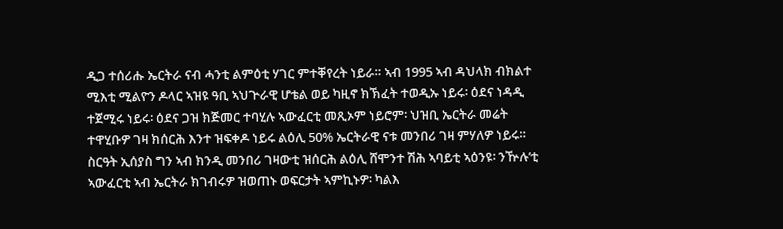ዲጋ ተሰሪሑ ኤርትራ ናብ ሓንቲ ልምዕቲ ሃገር ምተቐየረት ነይራ። ኣብ 1995 ኣብ ዳህላክ ብክልተ ሚእቲ ሚልዮን ዶላር ኣዝዩ ዓቢ ኣህጕራዊ ሆቴል ወይ ካዚኖ ክኽፈት ተወዲኡ ነይሩ፡ ዕደና ነዳዲ ተጀሚሩ ነይሩ፡ ዕደና ጋዝ ክጅመር ተባሂሉ ኣውፈርቲ መጺኦም ነይሮም፡ ህዝቢ ኤርትራ መሬት ተዋሂቡዎ ገዛ ክሰርሕ እንተ ዝፍቀዶ ነይሩ ልዕሊ 50% ኤርትራዊ ናቱ መንበሪ ገዛ ምሃለዎ ነይሩ። ስርዓት ኢሰያስ ግን ኣብ ክንዲ መንበሪ ገዛውቲ ዝሰርሕ ልዕሊ ሸሞንተ ሽሕ ኣባይቲ ኣዕንዩ፡ ንዅሉ’ቲ ኣውፈርቲ ኣብ ኤርትራ ክገብሩዎ ዝወጠኑ ወፍርታት ኣምኪኑዎ፡ ካልእ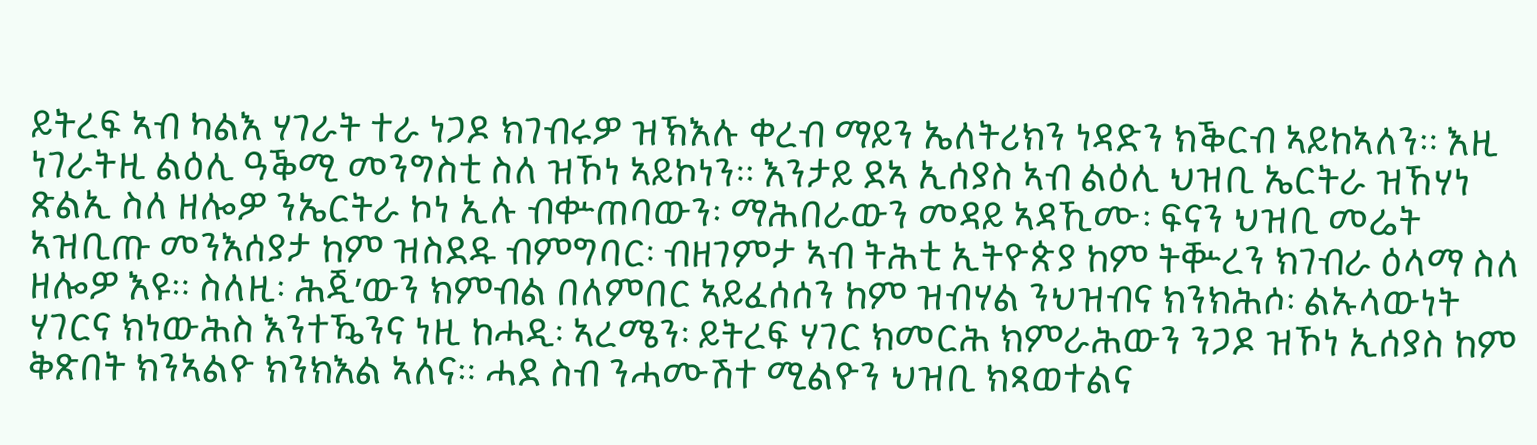ይትረፍ ኣብ ካልእ ሃገራት ተራ ነጋዶ ክገብሩዎ ዝኽእሉ ቀረብ ማይን ኤለትሪክን ነዳድን ክቕርብ ኣይከኣለን። እዚ ነገራትዚ ልዕሊ ዓቕሚ መንግስቲ ስለ ዝኾነ ኣይኮነን። እንታይ ደኣ ኢሰያስ ኣብ ልዕሊ ህዝቢ ኤርትራ ዝኸሃነ ጽልኢ ስለ ዘሎዎ ንኤርትራ ኮነ ኢሉ ብቍጠባውን፡ ማሕበራውን መዳይ ኣዳኺሙ፡ ፍናን ህዝቢ መሬት ኣዝቢጡ መንእሰያታ ከም ዝስደዱ ብምግባር፡ ብዘገምታ ኣብ ትሕቲ ኢትዮጵያ ከም ትቝረን ክገብራ ዕላማ ስለ ዘሎዎ እዩ። ስለዚ፡ ሕጂ’ውን ክምብል በለምበር ኣይፈሰሰን ከም ዝብሃል ንህዝብና ክንክሕሶ፡ ልኡላውነት ሃገርና ክነውሕስ እንተዄንና ነዚ ከሓዲ፡ ኣረሜን፡ ይትረፍ ሃገር ክመርሕ ክምራሕውን ንጋዶ ዝኾነ ኢሰያስ ከም ቅጽበት ክንኣልዮ ክንክእል ኣለና። ሓደ ስብ ንሓሙሽተ ሚልዮን ህዝቢ ክጻወተልና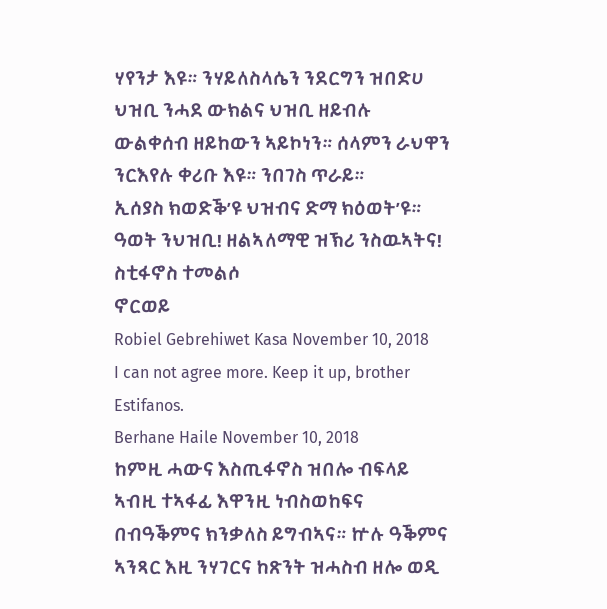ሃየንታ እዩ። ንሃይለስላሴን ንደርግን ዝበድሀ ህዝቢ ንሓደ ውክልና ህዝቢ ዘይብሉ ውልቀሰብ ዘይከውን ኣይኮነን። ሰላምን ራህዋን ንርእየሉ ቀሪቡ እዩ። ንበገስ ጥራይ።
ኢሰያስ ክወድቕ’ዩ ህዝብና ድማ ክዕወት’ዩ።
ዓወት ንህዝቢ! ዘልኣለማዊ ዝኽሪ ንስዉኣትና!
ስቲፋኖስ ተመልሶ
ኖርወይ
Robiel Gebrehiwet Kasa November 10, 2018
I can not agree more. Keep it up, brother Estifanos.
Berhane Haile November 10, 2018
ከምዚ ሓውና እስጢፋኖስ ዝበሎ ብፍላይ ኣብዚ ተኣፋፊ እዋንዚ ነብስወከፍና በብዓቕምና ክንቃለስ ይግብኣና። ኵሉ ዓቕምና ኣንጻር እዚ ንሃገርና ከጽንት ዝሓስብ ዘሎ ወዲ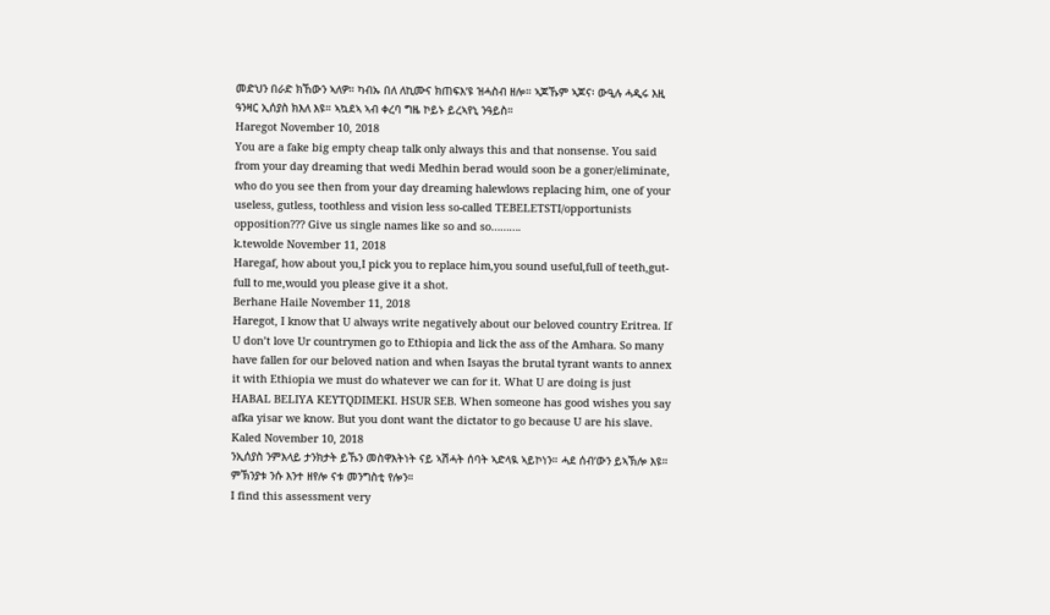መድህን በራድ ክኸውን ኣለዎ። ካብኡ በለ ለኪሙና ክጠፍእ’ዩ ዝሓስብ ዘሎ። ኣጆኹም ኣጆና፡ ውዒሉ ሓዲሩ እዚ ዓንዛር ኢሰያስ ክእለ እዩ። ኣኳደኣ ኣብ ቀረባ ግዜ ኮይኑ ይረኣየኒ ንዓይስ።
Haregot November 10, 2018
You are a fake big empty cheap talk only always this and that nonsense. You said from your day dreaming that wedi Medhin berad would soon be a goner/eliminate, who do you see then from your day dreaming halewlows replacing him, one of your useless, gutless, toothless and vision less so-called TEBELETSTI/opportunists opposition??? Give us single names like so and so……….
k.tewolde November 11, 2018
Haregaf, how about you,I pick you to replace him,you sound useful,full of teeth,gut-full to me,would you please give it a shot.
Berhane Haile November 11, 2018
Haregot, I know that U always write negatively about our beloved country Eritrea. If U don’t love Ur countrymen go to Ethiopia and lick the ass of the Amhara. So many have fallen for our beloved nation and when Isayas the brutal tyrant wants to annex it with Ethiopia we must do whatever we can for it. What U are doing is just HABAL BELIYA KEYTQDIMEKI. HSUR SEB. When someone has good wishes you say afka yisar we know. But you dont want the dictator to go because U are his slave.
Kaled November 10, 2018
ንኢሰያስ ንምእላይ ታንክታት ይኹን መስዋእትነት ናይ ኣሽሓት ሰባት ኣድላዪ ኣይኮነን። ሓደ ሰብ’ውን ይኣኽሎ እዩ። ምኽንያቱ ንሱ እንተ ዘየሎ ናቱ መንግስቲ የሎን።
I find this assessment very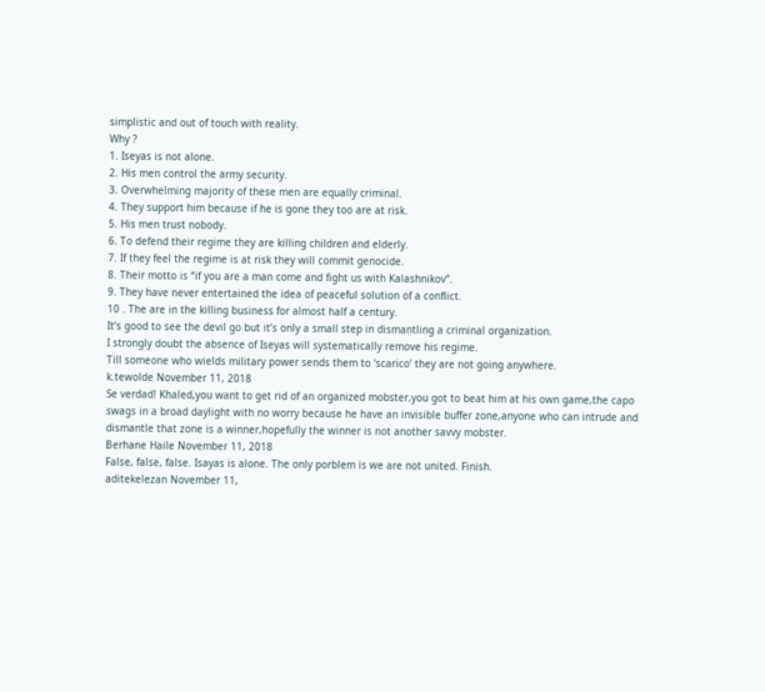simplistic and out of touch with reality.
Why ?
1. Iseyas is not alone.
2. His men control the army security.
3. Overwhelming majority of these men are equally criminal.
4. They support him because if he is gone they too are at risk.
5. His men trust nobody.
6. To defend their regime they are killing children and elderly.
7. If they feel the regime is at risk they will commit genocide.
8. Their motto is “if you are a man come and fight us with Kalashnikov”.
9. They have never entertained the idea of peaceful solution of a conflict.
10 . The are in the killing business for almost half a century.
It’s good to see the devil go but it’s only a small step in dismantling a criminal organization.
I strongly doubt the absence of Iseyas will systematically remove his regime.
Till someone who wields military power sends them to ‘scarico’ they are not going anywhere.
k.tewolde November 11, 2018
Se verdad! Khaled,you want to get rid of an organized mobster,you got to beat him at his own game,the capo swags in a broad daylight with no worry because he have an invisible buffer zone,anyone who can intrude and dismantle that zone is a winner,hopefully the winner is not another savvy mobster.
Berhane Haile November 11, 2018
False, false, false. Isayas is alone. The only porblem is we are not united. Finish.
aditekelezan November 11,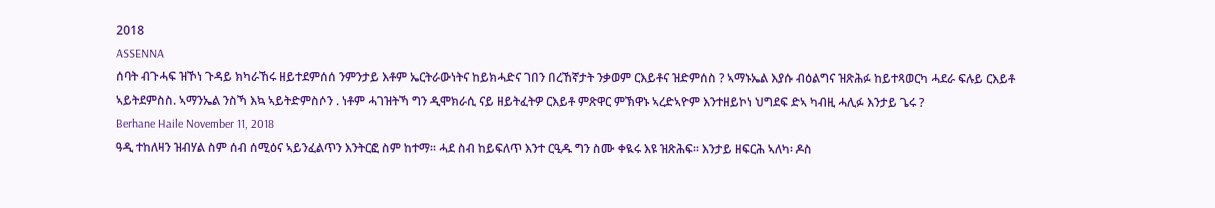2018
ASSENNA
ሰባት ብጉሓፍ ዝኾነ ጉዳይ ክካራኸሩ ዘይተደምሰሰ ንምንታይ እቶም ኤርትራውነትና ከይክሓድና ገበን በረኸኛታት ንቃወም ርእይቶና ዝድምሰስ ? ኣማኑኤል እያሱ ብዕልግና ዝጽሕፉ ከይተጻወርካ ሓደራ ፍሉይ ርእይቶ ኣይትደምስስ. ኣማንኤል ንስኻ እኳ ኣይትድምስሶን . ነቶም ሓገዝትኻ ግን ዲሞክራሲ ናይ ዘይትፈትዎ ርእይቶ ምጽዋር ምኽዋኑ ኣረድኣዮም እንተዘይኮነ ህግደፍ ድኣ ካብዚ ሓሊፉ እንታይ ጌሩ ?
Berhane Haile November 11, 2018
ዓዲ ተከለዛን ዝብሃል ስም ሰብ ሰሚዕና ኣይንፈልጥን እንትርፎ ስም ከተማ። ሓደ ስብ ከይፍለጥ እንተ ርዒዱ ግን ስሙ ቀዪሩ እዩ ዝጽሕፍ። እንታይ ዘፍርሕ ኣለካ፡ ዶስ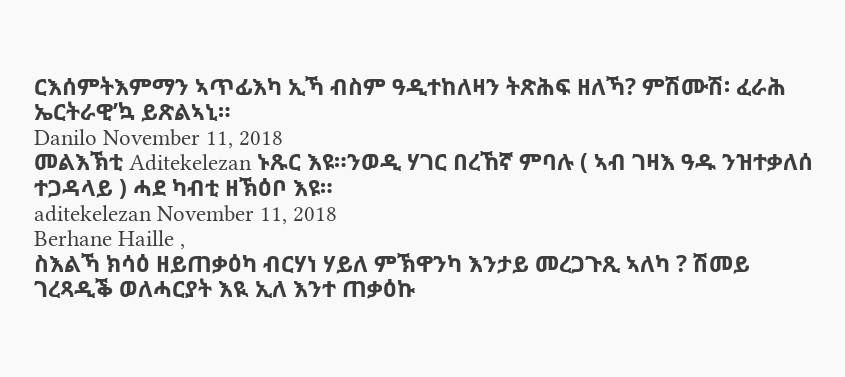ርእሰምትእምማን ኣጥፊእካ ኢኻ ብስም ዓዲተከለዛን ትጽሕፍ ዘለኻ? ምሽሙሽ፡ ፈራሕ ኤርትራዊ’ኳ ይጽልኣኒ።
Danilo November 11, 2018
መልእኽቲ Aditekelezan ኑጹር እዩ።ንወዲ ሃገር በረኸኛ ምባሉ ( ኣብ ገዛእ ዓዱ ንዝተቃለሰ ተጋዳላይ ) ሓደ ካብቲ ዘኽዕቦ እዩ።
aditekelezan November 11, 2018
Berhane Haille ,
ስእልኻ ክሳዕ ዘይጠቃዕካ ብርሃነ ሃይለ ምኽዋንካ እንታይ መረጋጉጺ ኣለካ ? ሽመይ ገረጻዲቕ ወለሓርያት እዪ ኢለ እንተ ጠቃዕኩ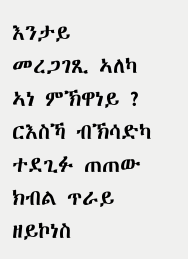እንታይ መረጋገጺ ኣለካ ኣነ ምኽዋነይ ? ርእስኻ ብኽሳድካ ተደጊፉ ጠጠው ክብል ጥራይ ዘይኮነስ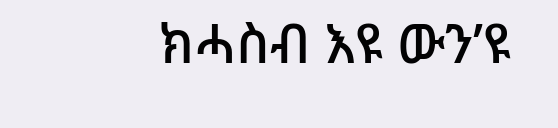ክሓስብ እዩ ውን’ዩ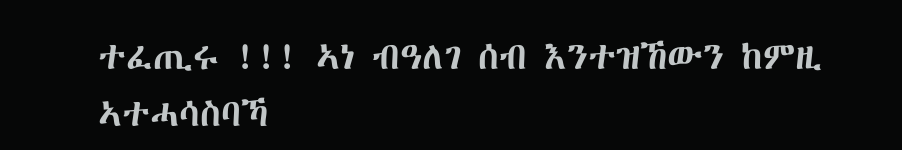ተፈጢሩ !!! ኣነ ብዓለገ ሰብ እንተዝኸውን ከምዚ ኣተሓሳስባኻ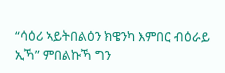“ሳዕሪ ኣይትበልዕን ክዌንካ እምበር ብዕራይ ኢኻ” ምበልኩኻ ግን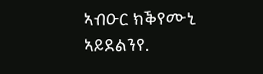ኣብዑር ክቕየሙኒ ኣይደልንየ.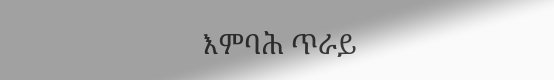እምባሕ ጥራይ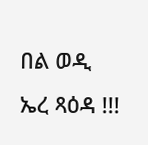በል ወዲ ኤረ ጻዕዳ !!!